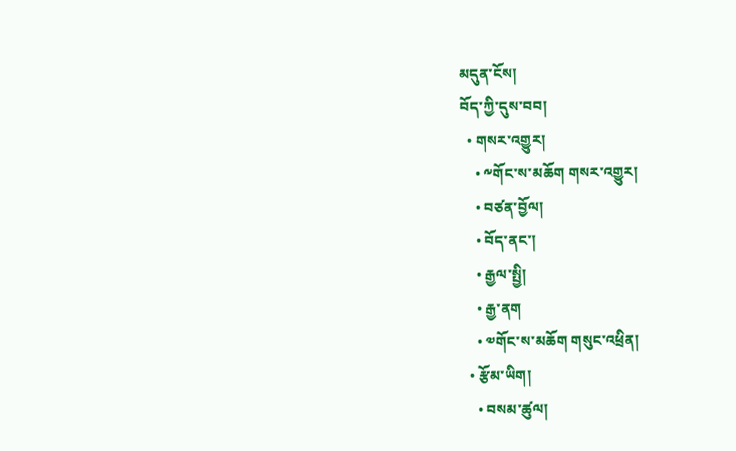མདུན་ངོས།
བོད་ཀྱི་དུས་བབ།
  • གསར་འགྱུར།
    • ༸གོང་ས་མཆོག གསར་འགྱུར།
    • བཙན་བྱོལ།
    • བོད་ནང་།
    • རྒྱལ་སྤྱི།
    • རྒྱ་ནག
    • ༧གོང་ས་མཆོག གསུང་འཕྲིན།
  • རྩོམ་ཡིག།
    • བསམ་ཚུལ།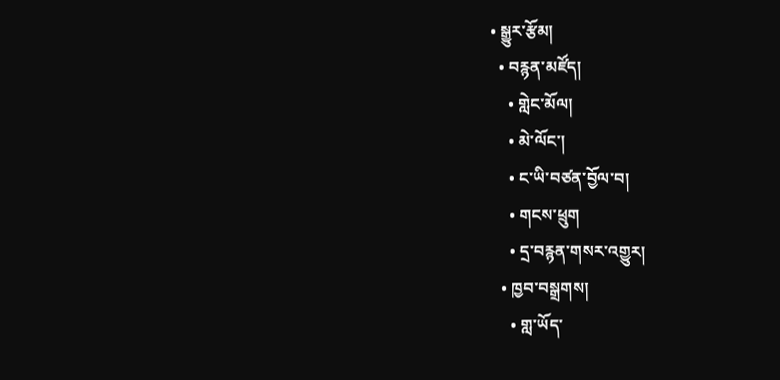• སྒྱུར་རྩོམ།
  • བརྙན་མཛོད།
    • གླེང་མོལ།
    • མེ་ལོང་།
    • ང་ཡི་བཙན་བྱོལ་བ།
    • གངས་ཕྲུག
    • དྲ་བརྙན་གསར་འགྱུར།
  • ཁྱབ་བསྒྲགས།
    • གླ་ཡོད་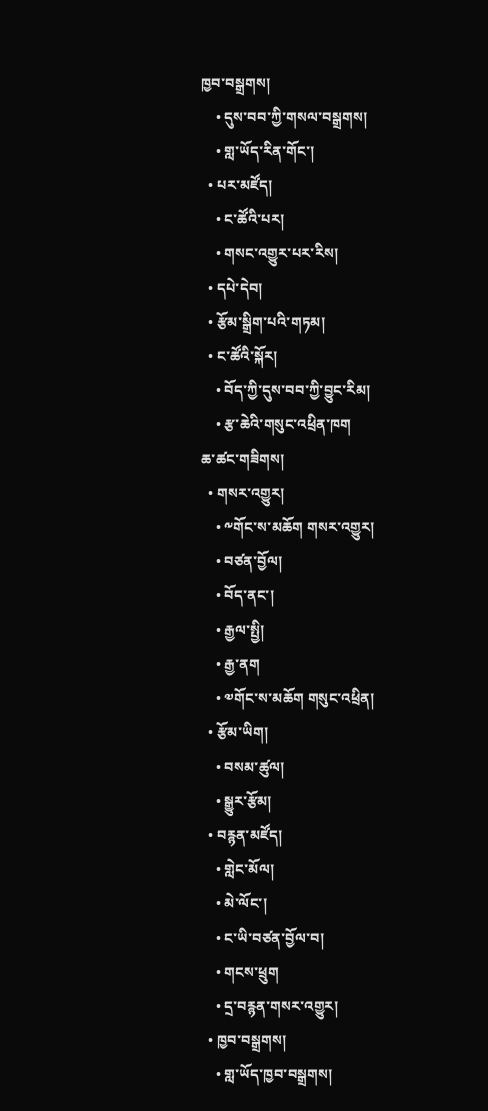ཁྱབ་བསྒྲགས།
    • དུས་བབ་ཀྱི་གསལ་བསྒྲགས།
    • གླ་ཡོད་རིན་གོང་།
  • པར་མཛོད།
    • ང་ཚོའི་པར།
    • གསང་འགྱུར་པར་རིས།
  • དཔེ་དེབ།
  • རྩོམ་སྒྲིག་པའི་གཏམ།
  • ང་ཚོའི་སྐོར།
    • བོད་ཀྱི་དུས་བབ་ཀྱི་བྱུང་རིམ།
    • རྩ་ཆེའི་གསུང་འཕྲིན་ཁག
ཆ་ཚང་གཟིགས།
  • གསར་འགྱུར།
    • ༸གོང་ས་མཆོག གསར་འགྱུར།
    • བཙན་བྱོལ།
    • བོད་ནང་།
    • རྒྱལ་སྤྱི།
    • རྒྱ་ནག
    • ༧གོང་ས་མཆོག གསུང་འཕྲིན།
  • རྩོམ་ཡིག།
    • བསམ་ཚུལ།
    • སྒྱུར་རྩོམ།
  • བརྙན་མཛོད།
    • གླེང་མོལ།
    • མེ་ལོང་།
    • ང་ཡི་བཙན་བྱོལ་བ།
    • གངས་ཕྲུག
    • དྲ་བརྙན་གསར་འགྱུར།
  • ཁྱབ་བསྒྲགས།
    • གླ་ཡོད་ཁྱབ་བསྒྲགས།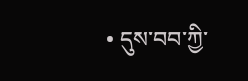• དུས་བབ་ཀྱི་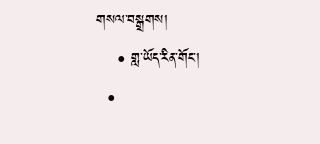གསལ་བསྒྲགས།
    • གླ་ཡོད་རིན་གོང་།
  •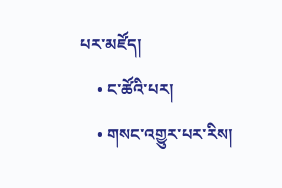པར་མཛོད།
    • ང་ཚོའི་པར།
    • གསང་འགྱུར་པར་རིས།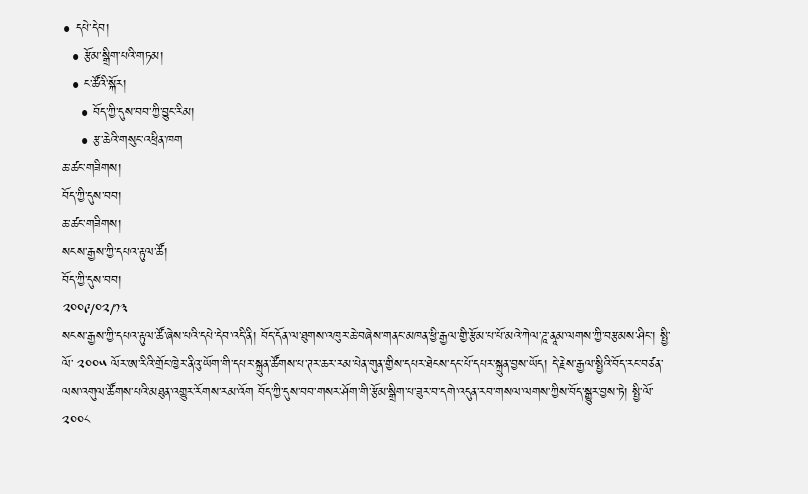• དཔེ་དེབ།
  • རྩོམ་སྒྲིག་པའི་གཏམ།
  • ང་ཚོའི་སྐོར།
    • བོད་ཀྱི་དུས་བབ་ཀྱི་བྱུང་རིམ།
    • རྩ་ཆེའི་གསུང་འཕྲིན་ཁག
ཆ་ཚང་གཟིགས།
བོད་ཀྱི་དུས་བབ།
ཆ་ཚང་གཟིགས།
སངས་རྒྱས་ཀྱི་དཔའ་རྟུལ་ཚོ།
བོད་ཀྱི་དུས་བབ།
༢༠༠༩/༠༢/༡༣
སངས་རྒྱས་ཀྱི་དཔའ་རྟུལ་ཚོ་ཞེས་པའི་དཔེ་དེབ་འདི་ནི། བོད་དོན་ལ་ཐུགས་འཁུར་ཆེ་བཞེས་གནང་མཁན་ཕྱི་རྒྱལ་གྱི་རྩོམ་པ་པོ་མའེ་ཀེལ་ཌཱ་ནཱམ་ལགས་ཀྱི་བརྩམས་ཤིང་། སྤྱི་ལོ་ ༢༠༠༥ ལོར་ཨ་རིའི་གྲོང་ཁྱེར་ནིའུ་ཡོག་གི་དཔར་སྐྲུན་ཚོགས་པ་ཊར་ཆར་རམ་པེན་གུན་གྱིས་དཔར་ཐེངས་དང་པོ་དཔར་སྐྲུན་བྱས་ཡོད། དེ་རྗེས་རྒྱལ་སྤྱིའི་བོད་རང་བཙན་ལས་འགུལ་ཚོགས་པའི་མཐུན་འགྱུར་རོགས་རམ་འོག བོད་ཀྱི་དུས་བབ་གསར་ཤོག་གི་རྩོམ་སྒྲིག་པ་ཟུར་བ་དགེ་འདུན་རབ་གསལ་ལགས་ཀྱིས་བོད་སྒྱུར་བྱས་ཏེ། སྤྱི་ལོ་ ༢༠༠༨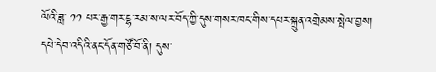ལོའི་ཟླ་ ༡༡ པར་རྒྱ་གར་ངྷ་རམ་ས་ལར་བོད་ཀྱི་དུས་གསར་ཁང་གིས་དཔར་སྐྲུན་འགྲེམས་སྤེལ་བྱས།
དཔེ་དེབ་འདིའི་ནང་དོན་གཙོ་བོ་ནི། དུས་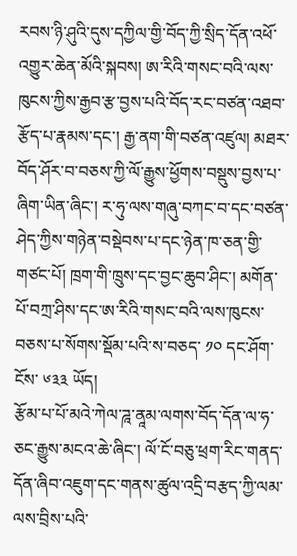རབས་ཉི་ཤུའི་དུས་དཀྱིལ་གྱི་བོད་ཀྱི་སྲིད་དོན་འཕོ་འགྱུར་ཆེན་མོའི་སྐབས། ཨ་རིའི་གསང་བའི་ལས་ཁུངས་ཀྱིས་རྒྱབ་རྩ་བྱས་པའི་བོད་རང་བཙན་འཐབ་རྩོད་པ་རྣམས་དང་། རྒྱ་ནག་གི་བཙན་འཛུལ། མཐར་བོད་ཤོར་བ་བཅས་ཀྱི་ལོ་རྒྱུས་ཕྱོགས་བསྡུས་བྱས་པ་ཞིག་ཡིན་ཞིང་། ར་ཧུ་ལས་གཞུ་བཀང་བ་དང་བཙན་ཤེད་ཀྱིས་གཉེན་བསྡེབས་པ་དང་ཉེན་ཁ་ཅན་གྱི་གཙང་པོ། ཁྲག་གི་ཁྲུས་དང་བྱང་ཆུབ་ཤིང་། མགོན་པོ་བཀྲ་ཤིས་དང་ཨ་རིའི་གསང་བའི་ལས་ཁུངས་བཅས་པ་སོགས་སྡོམ་པའི་ས་བཅད་ ༡༠ དང་ཤོག་ངོས་ ༦༣༣ ཡོད།
རྩོམ་པ་པོ་མའེ་ཀེལ་ཌཱ་ནཱམ་ལགས་བོད་དོན་ལ་ཧ་ཅང་རྒྱུས་མངའ་ཆེ་ཞིང་། ལོ་ངོ་བཅུ་ཕྲག་རིང་གནད་དོན་ཞིབ་འཇུག་དང་གནས་ཚུལ་འདྲི་བརྩད་ཀྱི་ལམ་ལས་བྲིས་པའི་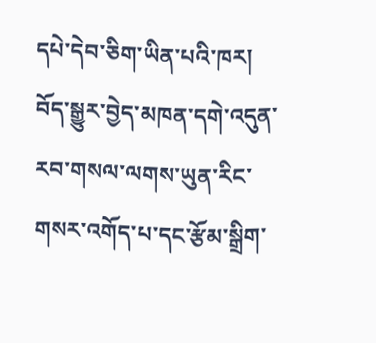དཔེ་དེབ་ཅིག་ཡིན་པའི་ཁར། བོད་སྒྱུར་བྱེད་མཁན་དགེ་འདུན་རབ་གསལ་ལགས་ཡུན་རིང་གསར་འགོད་པ་དང་རྩོམ་སྒྲིག་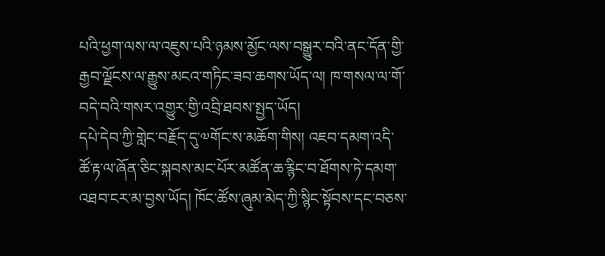པའི་ཕྱག་ལས་ལ་འཇུས་པའི་ཉམས་མྱོང་ལས་བསྒྱུར་བའི་ནང་དོན་གྱི་རྒྱབ་ལྗོངས་ལ་རྒྱུས་མངའ་གཏིང་ཟབ་ཆགས་ཡོད་ལ། ཁ་གསལ་ལ་གོ་བདེ་བའི་གསར་འགྱུར་གྱི་འབྲི་ཐབས་སྤྱད་ཡོད།
དཔེ་དེབ་ཀྱི་གླེང་བརྗོད་དུ་༧གོང་ས་མཆོག་གིས། འཇབ་དམག་འདི་ཚོ་རྟ་ལ་ཞོན་ཅིང་སྐབས་མང་པོར་མཚོན་ཆ་རྙིང་བ་ཐོགས་ཏེ་དམག་འཐབ་ངར་མ་བྱས་ཡོད། ཁོང་ཚོས་ཞུམ་མེད་ཀྱི་སྙིང་སྟོབས་དང་བཅས་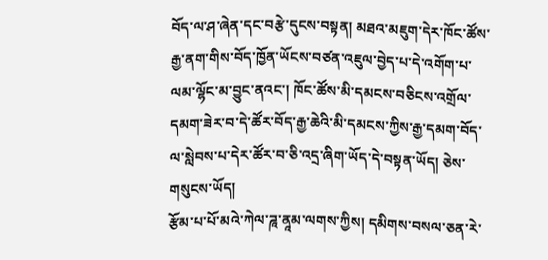བོད་ལ་ཤ་ཞེན་དང་བརྩེ་དུངས་བསྟན། མཐའ་མཇུག་དེར་ཁོང་ཚོས་རྒྱ་ནག་གིས་བོད་ཁྱོན་ཡོངས་བཙན་འཇུལ་བྱེད་པ་དེ་འགོག་པ་ལམ་ལྷོང་མ་བྱུང་ནའང་། ཁོང་ཚོས་མི་དམངས་བཅིངས་འགྲོལ་དམག་ཟེར་བ་དེ་ཚོར་བོད་རྒྱ་ཆེའི་མི་དམངས་ཀྱིས་རྒྱ་དམག་བོད་ལ་སླེབས་པ་དེར་ཚོར་བ་ཅི་འདྲ་ཞིག་ཡོད་དེ་བསྟན་ཡོད། ཅེས་གསུངས་ཡོད།
རྩོམ་པ་པོ་མའེ་ཀེལ་ཌཱ་ནཱམ་ལགས་ཀྱིས། དམིགས་བསལ་ཅན་རེ་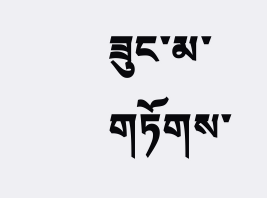ཟུང་མ་གཏོགས་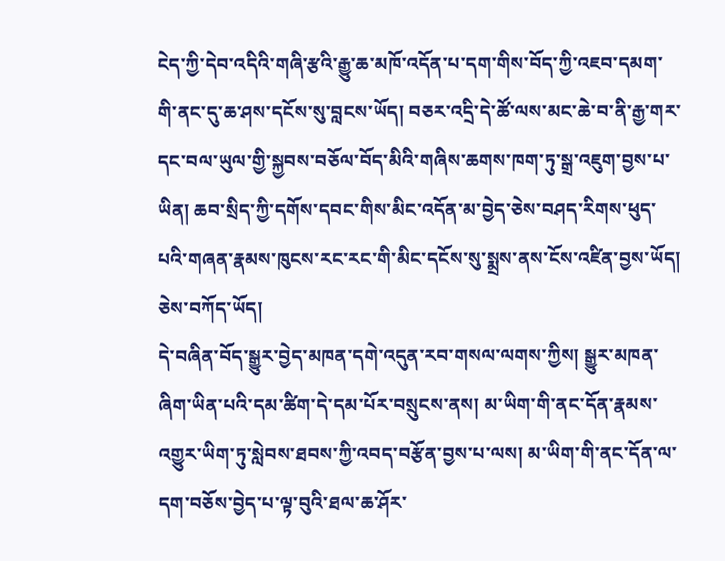ངེད་ཀྱི་དེབ་འདིའི་གཞི་རྩའི་རྒྱུ་ཆ་མཁོ་འདོན་པ་དག་གིས་བོད་ཀྱི་འཇབ་དམག་གི་ནང་དུ་ཆ་ཤས་དངོས་སུ་བླངས་ཡོད། བཅར་འདྲི་དེ་ཚོ་ལས་མང་ཆེ་བ་ནི་རྒྱ་གར་དང་བལ་ཡུལ་གྱི་སྐྱབས་བཅོལ་བོད་མིའི་གཞིས་ཆགས་ཁག་ཏུ་སྒྲ་འཇུག་བྱས་པ་ཡིན། ཆབ་སྲིད་ཀྱི་དགོས་དབང་གིས་མིང་འདོན་མ་བྱེད་ཅེས་བཤད་རིགས་ཕུད་པའི་གཞན་རྣམས་ཁུངས་རང་རང་གི་མིང་དངོས་སུ་སྨྲས་ནས་ངོས་འཛིན་བྱས་ཡོད། ཅེས་བཀོད་ཡོད།
དེ་བཞིན་བོད་སྒྱུར་བྱེད་མཁན་དགེ་འདུན་རབ་གསལ་ལགས་ཀྱིས། སྒྱུར་མཁན་ཞིག་ཡིན་པའི་དམ་ཚིག་དེ་དམ་པོར་བསྲུངས་ནས། མ་ཡིག་གི་ནང་དོན་རྣམས་འགྱུར་ཡིག་ཏུ་སླེབས་ཐབས་ཀྱི་འབད་བརྩོན་བྱས་པ་ལས། མ་ཡིག་གི་ནང་དོན་ལ་དག་བཅོས་བྱེད་པ་ལྟ་བུའི་ཐལ་ཆ་ཤོར་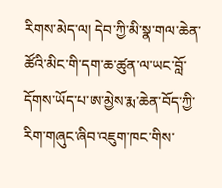རིགས་མེད་ལ། དེབ་ཀྱི་མི་སྣ་གལ་ཆེན་ཚོའི་མིང་གི་དག་ཆ་ཚུན་ལ་ཡང་བློ་དོགས་ཡོད་པ་ཨ་མྱེས་རྨ་ཆེན་བོད་ཀྱི་རིག་གཞུང་ཞིབ་འཇུག་ཁང་གིས་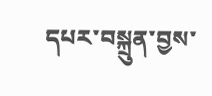དཔར་བསྐྲུན་བྱས་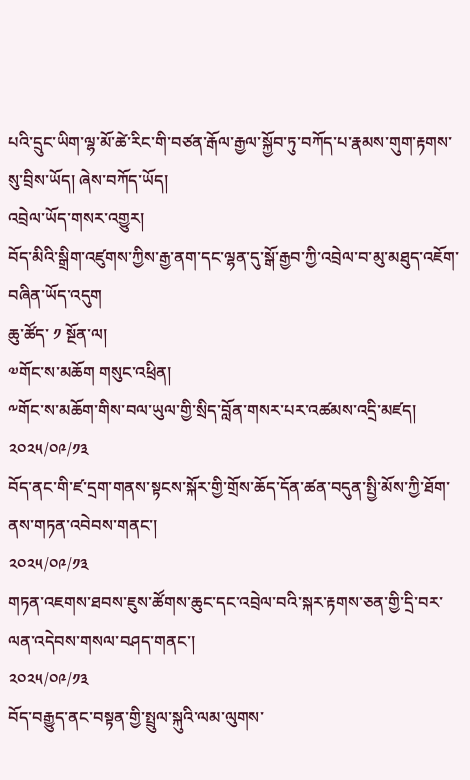པའི་དྲུང་ཡིག་ལྷ་མོ་ཚེ་རིང་གི་བཙན་རྒོལ་རྒྱལ་སྐྱོབ་ཏུ་བཀོད་པ་རྣམས་གུག་རྟགས་སུ་བྲིས་ཡོད། ཞེས་བཀོད་ཡོད།
འབྲེལ་ཡོད་གསར་འགྱུར།
བོད་མིའི་སྒྲིག་འཛུགས་ཀྱིས་རྒྱ་ནག་དང་ལྷན་དུ་སྒོ་རྒྱབ་ཀྱི་འབྲེལ་བ་མུ་མཐུད་འཇོག་བཞིན་ཡོད་འདུག
ཆུ་ཚོད་ ༡ སྔོན་ལ།
༧གོང་ས་མཆོག གསུང་འཕྲིན།
༸གོང་ས་མཆོག་གིས་བལ་ཡུལ་གྱི་སྲིད་བློན་གསར་པར་འཚམས་འདྲི་མཛད།
༢༠༢༥/༠༩/༡༣
བོད་ནང་གི་ཛ་དྲག་གནས་སྟངས་སྐོར་གྱི་གྲོས་ཆོད་དོན་ཚན་བདུན་སྤྱི་མོས་ཀྱི་ཐོག་ནས་གཏན་འབེབས་གནང་།
༢༠༢༥/༠༩/༡༣
གཏན་འཇགས་ཐབས་ཇུས་ཚོགས་ཆུང་དང་འབྲེལ་བའི་སྐར་རྟགས་ཅན་གྱི་དྲི་བར་ལན་འདེབས་གསལ་བཤད་གནང་།
༢༠༢༥/༠༩/༡༣
བོད་བརྒྱུད་ནང་བསྟན་གྱི་སྤྲུལ་སྐུའི་ལམ་ལུགས་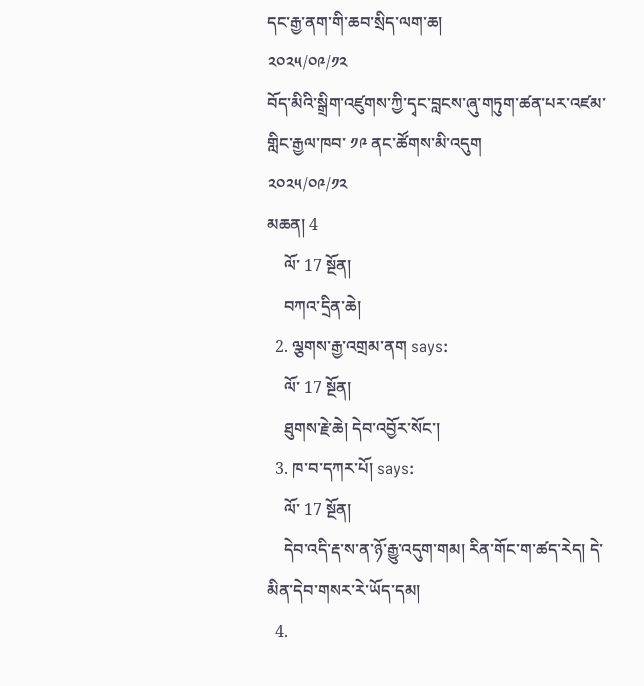དང་རྒྱ་ནག་གི་ཆབ་སྲིད་ལག་ཆ།
༢༠༢༥/༠༩/༡༢
བོད་མིའི་སྒྲིག་འཛུགས་ཀྱི་དྭང་བླངས་ཞུ་གཏུག་ཚན་པར་འཛམ་གླིང་རྒྱལ་ཁབ་ ༡༩ ནང་ཚོགས་མི་འདུག
༢༠༢༥/༠༩/༡༢
མཆན། 4
    ལོ་ 17 སྔོན།
    བཀའ་དྲིན་ཆེ།
  2. ལྕགས་རྒྱ་འགྲམ་ནག says:
    ལོ་ 17 སྔོན།
    ཐུགས་རྗེ་ཆེ། དེབ་འབྱོར་སོང་།
  3. ཁ་བ་དཀར་པོ། says:
    ལོ་ 17 སྔོན།
    དེབ་འདི་རྡ་ས་ན་ཉོ་རྒྱུ་འདུག་གམ། རིན་གོང་ག་ཚད་རེད། དེ་མིན་དེབ་གསར་རེ་ཡོད་དམ།
  4.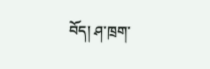བོད། ཤ་ཁྲག་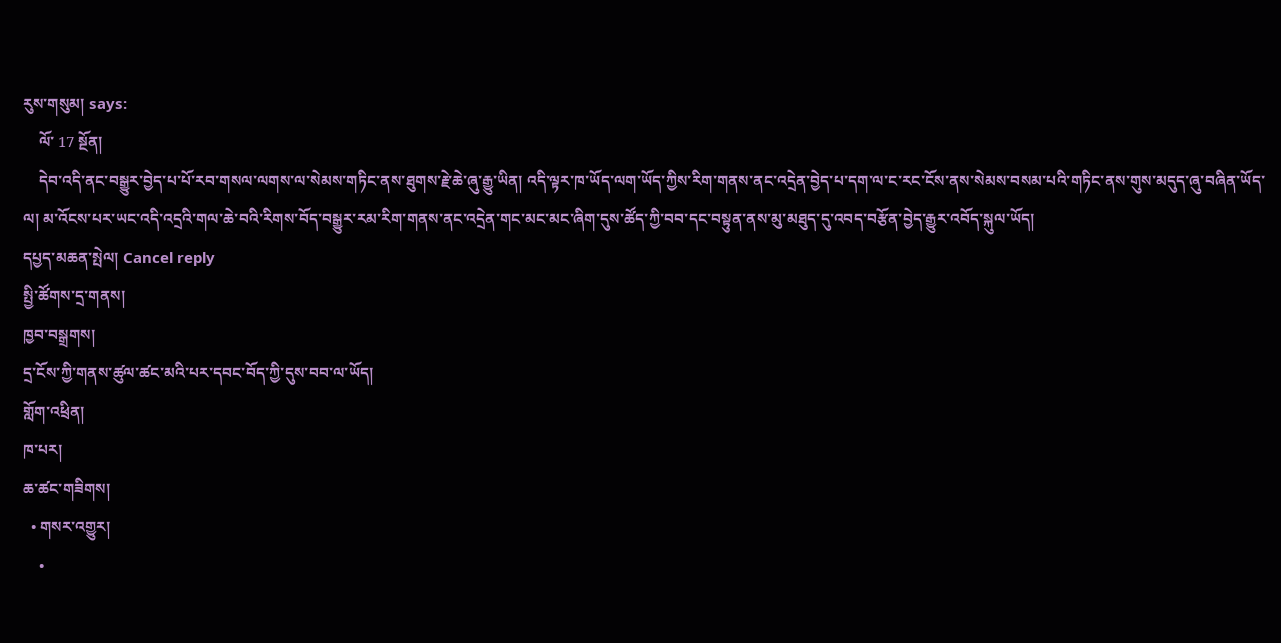རུས་གསུམ། says:
    ལོ་ 17 སྔོན།
    དེབ་འདི་ནང་བསྒྱུར་བྱེད་པ་པོ་རབ་གསལ་ལགས་ལ་སེམས་གཏིང་ནས་ཐུགས་རྗེ་ཆེ་ཞུ་རྒྱུ་ཡིན། འདི་ལྟར་ཁ་ཡོད་ལག་ཡོད་ཀྱིས་རིག་གནས་ནང་འདྲེན་བྱེད་པ་དག་ལ་ང་རང་ངོས་ནས་སེམས་བསམ་པའི་གཏིང་ནས་གུས་མདུད་ཞུ་བཞིན་ཡོད་ལ། མ་འོངས་པར་ཡང་འདི་འདྲའི་གལ་ཆེ་བའི་རིགས་བོད་བསྒྱུར་རམ་རིག་གནས་ནང་འདྲེན་གང་མང་མང་ཞིག་དུས་ཚོད་ཀྱི་བབ་དང་བསྟུན་ནས་མུ་མཐུད་དུ་འབད་བརྩོན་བྱེད་རྒྱུར་འབོད་སྐུལ་ཡོད།
དཔྱད་མཆན་སྤེལ། Cancel reply
སྤྱི་ཚོགས་དྲ་གནས།
ཁྱབ་བསྒྲགས།
དྲ་ངོས་ཀྱི་གནས་ཚུལ་ཚང་མའི་པར་དབང་བོད་ཀྱི་དུས་བབ་ལ་ཡོད།
གློག་འཕྲིན།
ཁ་པར།
ཆ་ཚང་གཟིགས།
  • གསར་འགྱུར།
    •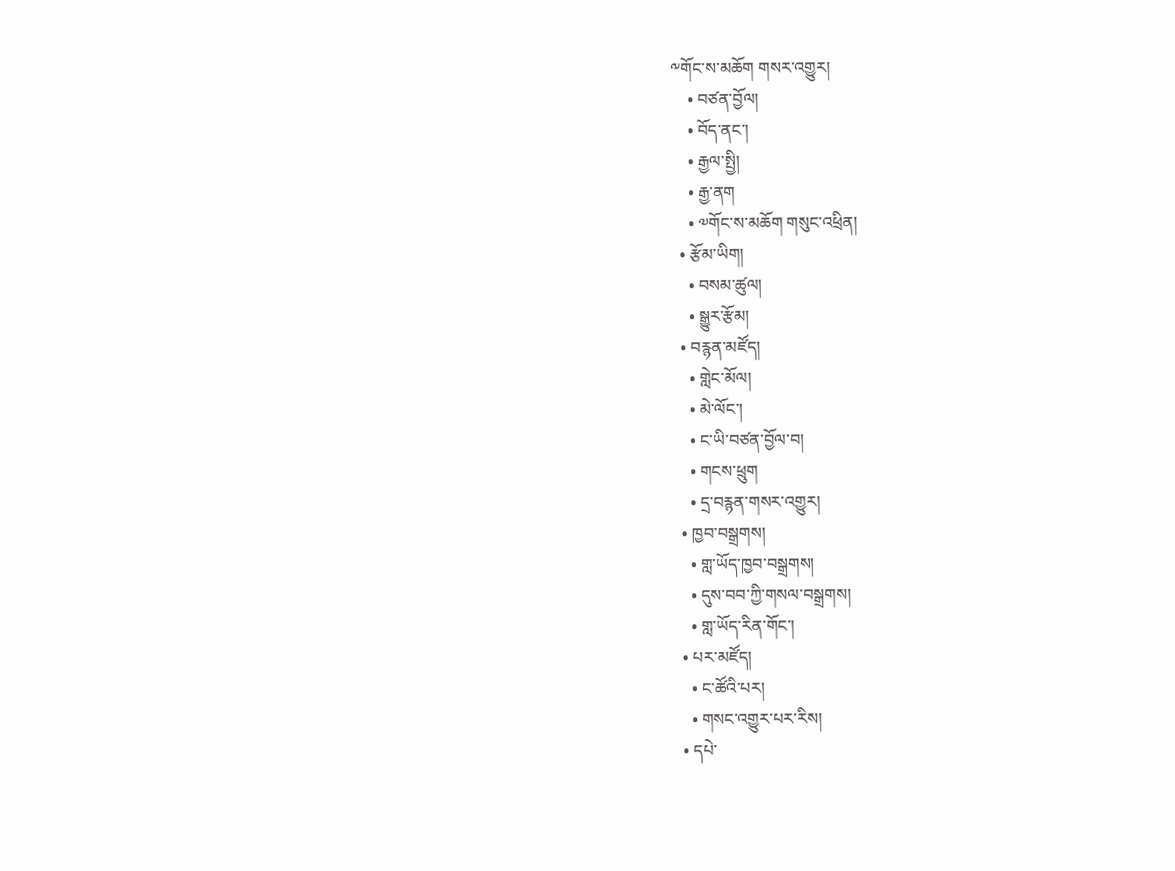༸གོང་ས་མཆོག གསར་འགྱུར།
    • བཙན་བྱོལ།
    • བོད་ནང་།
    • རྒྱལ་སྤྱི།
    • རྒྱ་ནག
    • ༧གོང་ས་མཆོག གསུང་འཕྲིན།
  • རྩོམ་ཡིག།
    • བསམ་ཚུལ།
    • སྒྱུར་རྩོམ།
  • བརྙན་མཛོད།
    • གླེང་མོལ།
    • མེ་ལོང་།
    • ང་ཡི་བཙན་བྱོལ་བ།
    • གངས་ཕྲུག
    • དྲ་བརྙན་གསར་འགྱུར།
  • ཁྱབ་བསྒྲགས།
    • གླ་ཡོད་ཁྱབ་བསྒྲགས།
    • དུས་བབ་ཀྱི་གསལ་བསྒྲགས།
    • གླ་ཡོད་རིན་གོང་།
  • པར་མཛོད།
    • ང་ཚོའི་པར།
    • གསང་འགྱུར་པར་རིས།
  • དཔེ་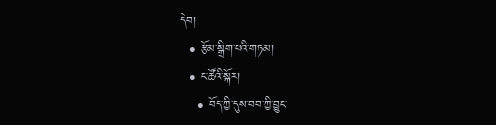དེབ།
  • རྩོམ་སྒྲིག་པའི་གཏམ།
  • ང་ཚོའི་སྐོར།
    • བོད་ཀྱི་དུས་བབ་ཀྱི་བྱུང་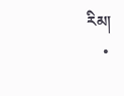རིམ།
    •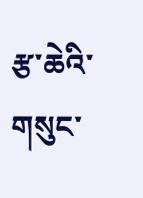རྩ་ཆེའི་གསུང་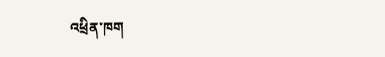འཕྲིན་ཁག